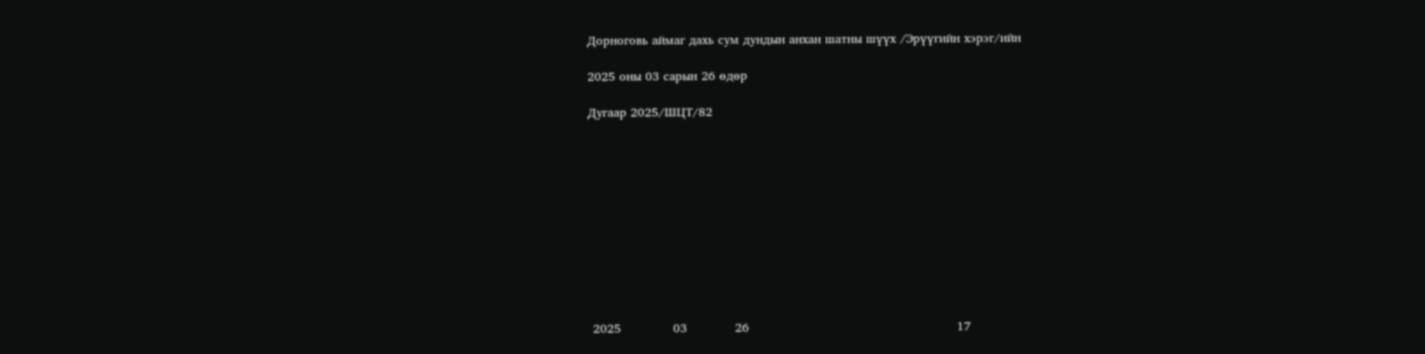Дорноговь аймаг дахь сум дундын анхан шатны шүүх /Эрүүгийн хэрэг/ийн

2025 оны 03 сарын 26 өдөр

Дугаар 2025/ШЦТ/82











 2025             03            26                                                    17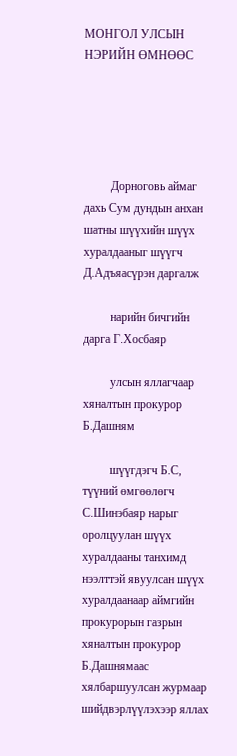МОНГОЛ УЛСЫН НЭРИЙН ӨМНӨӨС





         Дорноговь аймаг дахь Сум дундын анхан шатны шүүхийн шүүх хуралдааныг шүүгч Д.Адъяасүрэн даргалж

         нарийн бичгийн дарга Г.Хосбаяр

         улсын яллагчаар хяналтын прокурор  Б.Дашням

         шүүгдэгч Б.С, түүний өмгөөлөгч С.Шинэбаяр нарыг оролцуулан шүүх хуралдааны танхимд нээлттэй явуулсан шүүх хуралдаанаар аймгийн прокурорын газрын хяналтын прокурор Б.Дашнямаас хялбаршуулсан журмаар шийдвэрлүүлэхээр яллах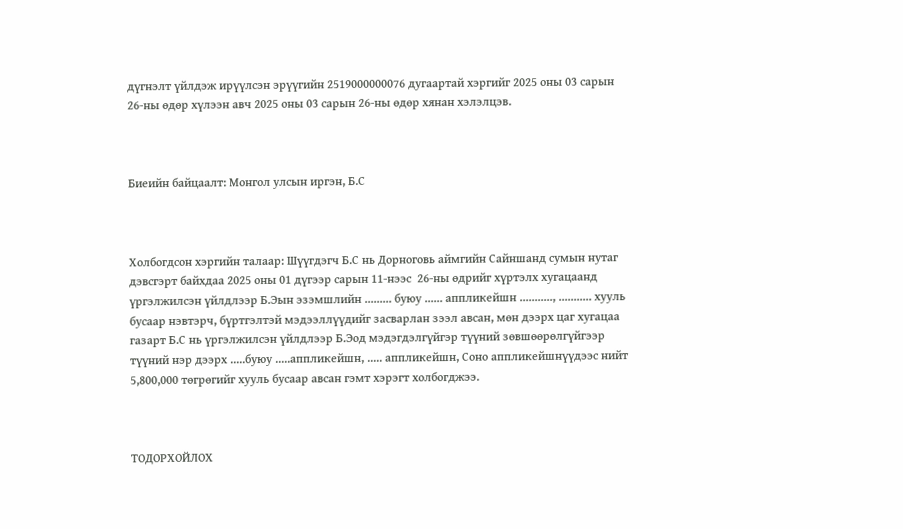дүгнэлт үйлдэж ирүүлсэн эрүүгийн 2519000000076 дугаартай хэргийг 2025 оны 03 сарын 26-ны өдөр хүлээн авч 2025 оны 03 сарын 26-ны өдөр хянан хэлэлцэв.



Биеийн байцаалт: Монгол улсын иргэн, Б.С



Холбогдсон хэргийн талаар: Шүүгдэгч Б.С нь Дорноговь аймгийн Сайншанд сумын нутаг дэвсгэрт байхдаа 2025 оны 01 дүгээр сарын 11-нээс  26-ны өдрийг хүртэлх хугацаанд үргэлжилсэн үйлдлээр Б.Эын эзэмшлийн ......... буюу ...... аппликейшн ..........., ........... хууль бусаар нэвтэрч, бүртгэлтэй мэдээллүүдийг засварлан зээл авсан, мөн дээрх цаг хугацаа газарт Б.С нь үргэлжилсэн үйлдлээр Б.Эод мэдэгдэлгүйгэр түүний зөвшөөрөлгүйгээр түүний нэр дээрх .....буюу .....аппликейшн, ..... аппликейшн, Соно аппликейшнүүдээс нийт 5,800,000 төгрөгийг хууль бусаар авсан гэмт хэрэгт холбогджээ.



ТОДОРХОЙЛОХ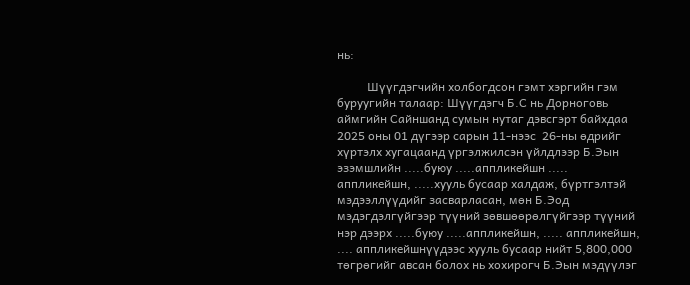нь:

          Шүүгдэгчийн холбогдсон гэмт хэргийн гэм буруугийн талаар: Шүүгдэгч Б.С нь Дорноговь аймгийн Сайншанд сумын нутаг дэвсгэрт байхдаа 2025 оны 01 дүгээр сарын 11-нээс  26-ны өдрийг хүртэлх хугацаанд үргэлжилсэн үйлдлээр Б.Эын эзэмшлийн .....буюу .....аппликейшн ..... аппликейшн, .....хууль бусаар халдаж, бүртгэлтэй мэдээллүүдийг засварласан, мөн Б.Эод мэдэгдэлгүйгээр түүний зөвшөөрөлгүйгээр түүний нэр дээрх .....буюу .....аппликейшн, ..... аппликейшн, .... аппликейшнүүдээс хууль бусаар нийт 5,800,000 төгрөгийг авсан болох нь хохирогч Б.Эын мэдүүлэг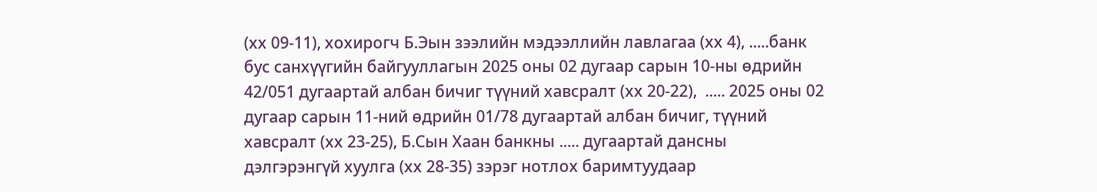(хх 09-11), хохирогч Б.Эын зээлийн мэдээллийн лавлагаа (хх 4), .....банк бус санхүүгийн байгууллагын 2025 оны 02 дугаар сарын 10-ны өдрийн 42/051 дугаартай албан бичиг түүний хавсралт (хх 20-22),  ..... 2025 оны 02 дугаар сарын 11-ний өдрийн 01/78 дугаартай албан бичиг, түүний хавсралт (хх 23-25), Б.Сын Хаан банкны ..... дугаартай дансны дэлгэрэнгүй хуулга (хх 28-35) зэрэг нотлох баримтуудаар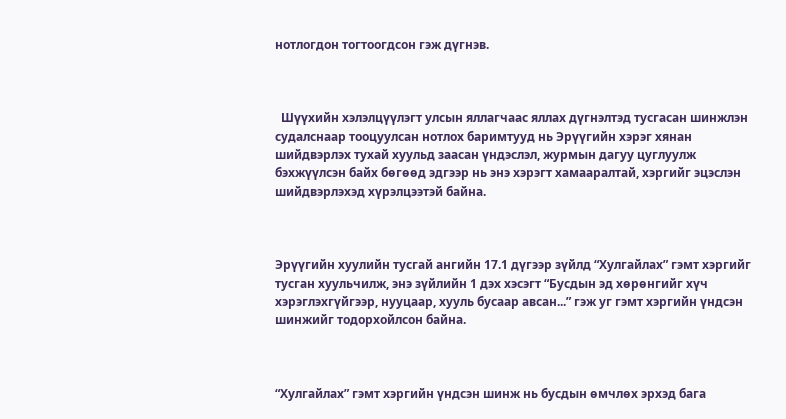нотлогдон тогтоогдсон гэж дүгнэв.



  Шүүхийн хэлэлцүүлэгт улсын яллагчаас яллах дүгнэлтэд тусгасан шинжлэн судалснаар тооцуулсан нотлох баримтууд нь Эрүүгийн хэрэг хянан шийдвэрлэх тухай хуульд заасан үндэслэл, журмын дагуу цуглуулж бэхжүүлсэн байх бөгөөд эдгээр нь энэ хэрэгт хамааралтай, хэргийг эцэслэн шийдвэрлэхэд хүрэлцээтэй байна.



Эрүүгийн хуулийн тусгай ангийн 17.1 дүгээр зүйлд “Хулгайлах” гэмт хэргийг тусган хуульчилж, энэ зүйлийн 1 дэх хэсэгт “Бусдын эд хөрөнгийг хүч хэрэглэхгүйгээр, нууцаар, хууль бусаар авсан...” гэж уг гэмт хэргийн үндсэн шинжийг тодорхойлсон байна.



“Хулгайлах” гэмт хэргийн үндсэн шинж нь бусдын өмчлөх эрхэд бага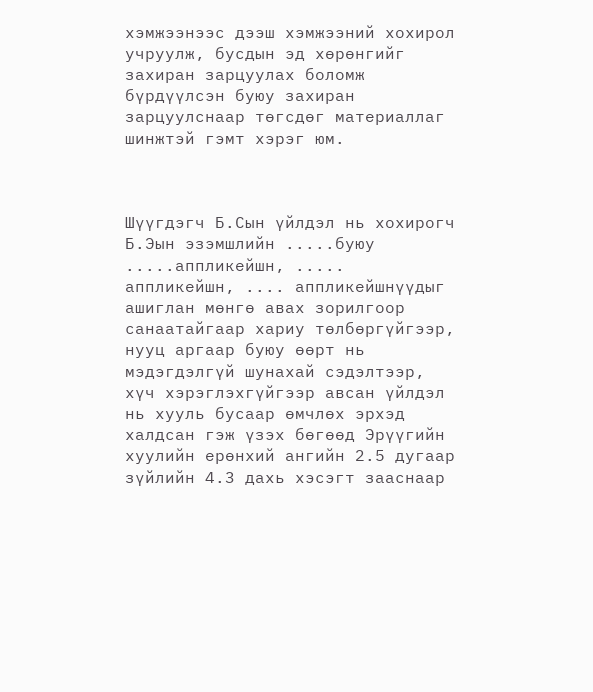хэмжээнээс дээш хэмжээний хохирол учруулж, бусдын эд хөрөнгийг захиран зарцуулах боломж бүрдүүлсэн буюу захиран зарцуулснаар төгсдөг материаллаг шинжтэй гэмт хэрэг юм.



Шүүгдэгч Б.Сын үйлдэл нь хохирогч Б.Эын эзэмшлийн .....буюу .....аппликейшн, ..... аппликейшн, .... аппликейшнүүдыг ашиглан мөнгө авах зорилгоор санаатайгаар хариу төлбөргүйгээр, нууц аргаар буюу өөрт нь мэдэгдэлгүй шунахай сэдэлтээр, хүч хэрэглэхгүйгээр авсан үйлдэл нь хууль бусаар өмчлөх эрхэд халдсан гэж үзэх бөгөөд Эрүүгийн хуулийн ерөнхий ангийн 2.5 дугаар зүйлийн 4.3 дахь хэсэгт зааснаар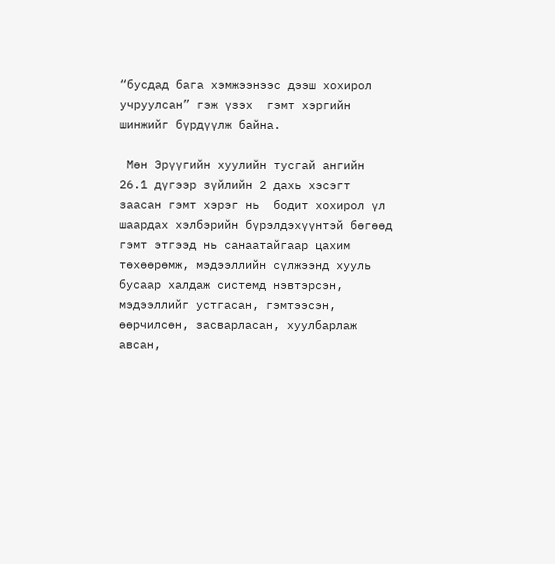“бусдад бага хэмжээнээс дээш хохирол учруулсан” гэж үзэх  гэмт хэргийн шинжийг бүрдүүлж байна.

 Мөн Эрүүгийн хуулийн тусгай ангийн 26.1 дүгээр зүйлийн 2 дахь хэсэгт заасан гэмт хэрэг нь  бодит хохирол үл шаардах хэлбэрийн бүрэлдэхүүнтэй бөгөөд гэмт этгээд нь санаатайгаар цахим төхөөрөмж, мэдээллийн сүлжээнд хууль бусаар халдаж системд нэвтэрсэн, мэдээллийг устгасан, гэмтээсэн, өөрчилсөн, засварласан, хуулбарлаж авсан,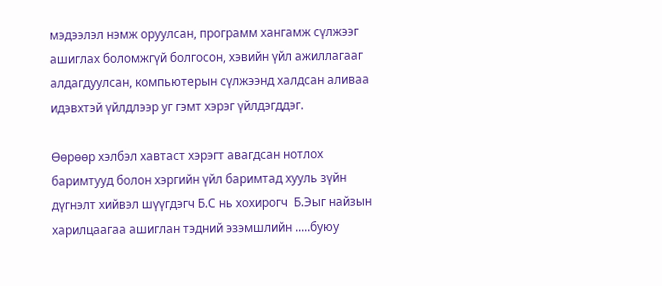мэдээлэл нэмж оруулсан, программ хангамж сүлжээг ашиглах боломжгүй болгосон, хэвийн үйл ажиллагааг алдагдуулсан, компьютерын сүлжээнд халдсан аливаа идэвхтэй үйлдлээр уг гэмт хэрэг үйлдэгддэг.

Өөрөөр хэлбэл хавтаст хэрэгт авагдсан нотлох баримтууд болон хэргийн үйл баримтад хууль зүйн дүгнэлт хийвэл шүүгдэгч Б.С нь хохирогч  Б.Эыг найзын харилцаагаа ашиглан тэдний эзэмшлийн .....буюу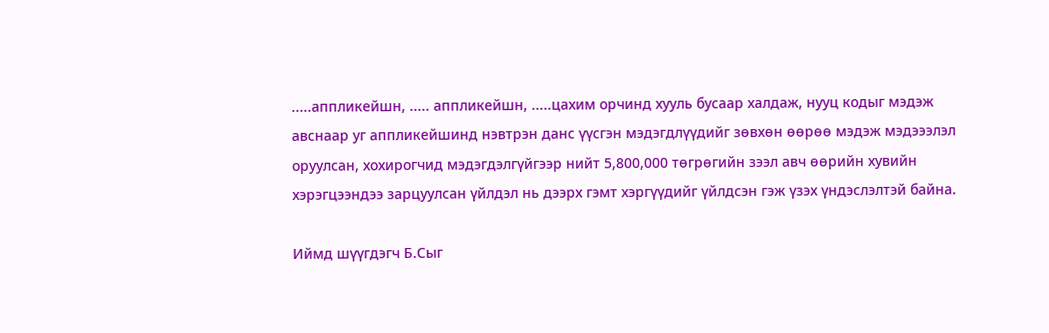.....аппликейшн, ..... аппликейшн, .....цахим орчинд хууль бусаар халдаж, нууц кодыг мэдэж авснаар уг аппликейшинд нэвтрэн данс үүсгэн мэдэгдлүүдийг зөвхөн өөрөө мэдэж мэдэээлэл оруулсан, хохирогчид мэдэгдэлгүйгээр нийт 5,800,000 төгрөгийн зээл авч өөрийн хувийн хэрэгцээндээ зарцуулсан үйлдэл нь дээрх гэмт хэргүүдийг үйлдсэн гэж үзэх үндэслэлтэй байна.

Иймд шүүгдэгч Б.Сыг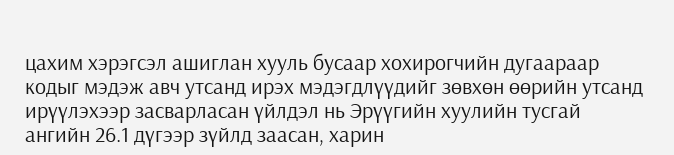цахим хэрэгсэл ашиглан хууль бусаар хохирогчийн дугаараар кодыг мэдэж авч утсанд ирэх мэдэгдлүүдийг зөвхөн өөрийн утсанд  ирүүлэхээр засварласан үйлдэл нь Эрүүгийн хуулийн тусгай ангийн 26.1 дүгээр зүйлд заасан, харин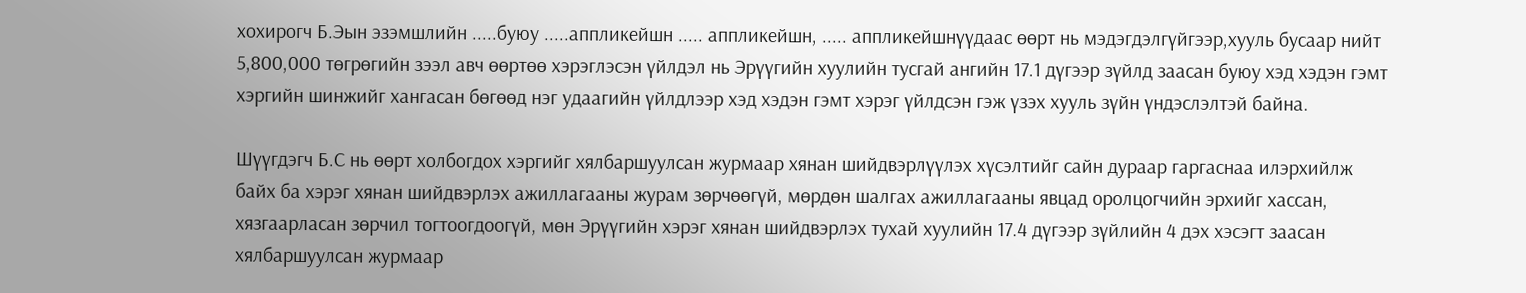хохирогч Б.Эын эзэмшлийн .....буюу .....аппликейшн ..... аппликейшн, ..... аппликейшнүүдаас өөрт нь мэдэгдэлгүйгээр,хууль бусаар нийт 5,800,000 төгрөгийн зээл авч өөртөө хэрэглэсэн үйлдэл нь Эрүүгийн хуулийн тусгай ангийн 17.1 дүгээр зүйлд заасан буюу хэд хэдэн гэмт хэргийн шинжийг хангасан бөгөөд нэг удаагийн үйлдлээр хэд хэдэн гэмт хэрэг үйлдсэн гэж үзэх хууль зүйн үндэслэлтэй байна.

Шүүгдэгч Б.С нь өөрт холбогдох хэргийг хялбаршуулсан журмаар хянан шийдвэрлүүлэх хүсэлтийг сайн дураар гаргаснаа илэрхийлж байх ба хэрэг хянан шийдвэрлэх ажиллагааны журам зөрчөөгүй, мөрдөн шалгах ажиллагааны явцад оролцогчийн эрхийг хассан, хязгаарласан зөрчил тогтоогдоогүй, мөн Эрүүгийн хэрэг хянан шийдвэрлэх тухай хуулийн 17.4 дүгээр зүйлийн 4 дэх хэсэгт заасан хялбаршуулсан журмаар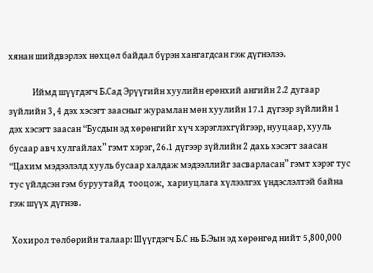хянан шийдвэрлэх нөхцөл байдал бүрэн хангагдсан гэж дүгнэлээ.

            Иймд шүүгдэгч Б.Сад Эрүүгийн хуулийн ерөнхий ангийн 2.2 дугаар зүйлийн 3, 4 дэх хэсэгт заасныг журамлан мөн хуулийн 17.1 дүгээр зүйлийн 1 дэх хэсэгт заасан “Бусдын эд хөрөнгийг хүч хэрэглэхгүйгээр, нууцаар, хууль бусаар авч хулгайлах” гэмт хэрэг, 26.1 дүгээр зүйлийн 2 дахь хэсэгт заасан “Цахим мэдээлэлд хууль бусаар халдаж мэдээллийг засварласан” гэмт хэрэг тус тус үйлдсэн гэм буруутайд  тооцож,  хариуцлага хүлээлгэх үндэслэлтэй байна гэж шүүх дүгнэв.

 Хохирол төлбөрийн талаар: Шүүгдэгч Б.С нь Б.Эын эд хөрөнгөд нийт 5,800,000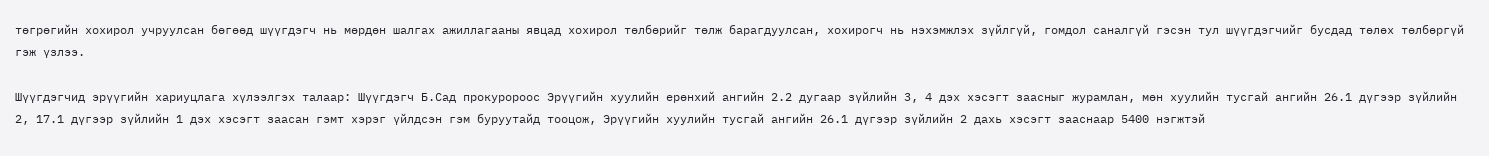төгрөгийн хохирол учруулсан бөгөөд шүүгдэгч нь мөрдөн шалгах ажиллагааны явцад хохирол төлбөрийг төлж барагдуулсан, хохирогч нь нэхэмжлэх зүйлгүй, гомдол саналгүй гэсэн тул шүүгдэгчийг бусдад төлөх төлбөргүй гэж үзлээ.

Шүүгдэгчид эрүүгийн хариуцлага хүлээлгэх талаар: Шүүгдэгч Б.Сад прокуророос Эрүүгийн хуулийн ерөнхий ангийн 2.2 дугаар зүйлийн 3, 4 дэх хэсэгт заасныг журамлан, мөн хуулийн тусгай ангийн 26.1 дүгээр зүйлийн 2, 17.1 дүгээр зүйлийн 1 дэх хэсэгт заасан гэмт хэрэг үйлдсэн гэм буруутайд тооцож, Эрүүгийн хуулийн тусгай ангийн 26.1 дүгээр зүйлийн 2 дахь хэсэгт зааснаар 5400 нэгжтэй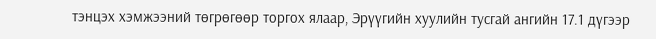тэнцэх хэмжээний төгрөгөөр торгох ялаар, Эрүүгийн хуулийн тусгай ангийн 17.1 дүгээр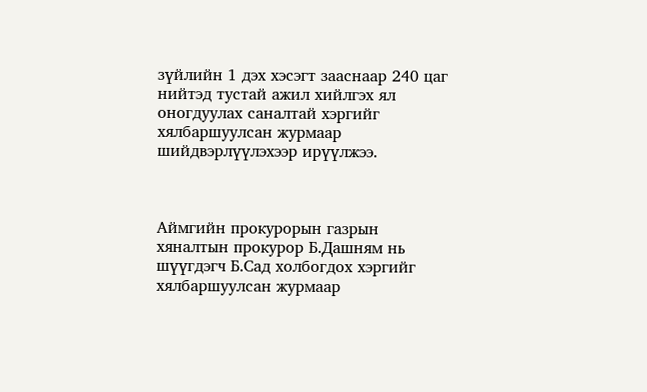зүйлийн 1 дэх хэсэгт зааснаар 240 цаг нийтэд тустай ажил хийлгэх ял оногдуулах саналтай хэргийг хялбаршуулсан журмаар шийдвэрлүүлэхээр ирүүлжээ.



Аймгийн прокурорын газрын хяналтын прокурор Б.Дашням нь шүүгдэгч Б.Сад холбогдох хэргийг хялбаршуулсан журмаар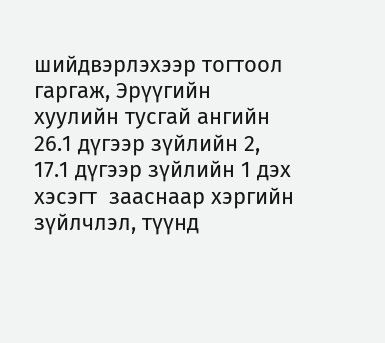шийдвэрлэхээр тогтоол гаргаж, Эрүүгийн хуулийн тусгай ангийн 26.1 дүгээр зүйлийн 2, 17.1 дүгээр зүйлийн 1 дэх хэсэгт  зааснаар хэргийн зүйлчлэл, түүнд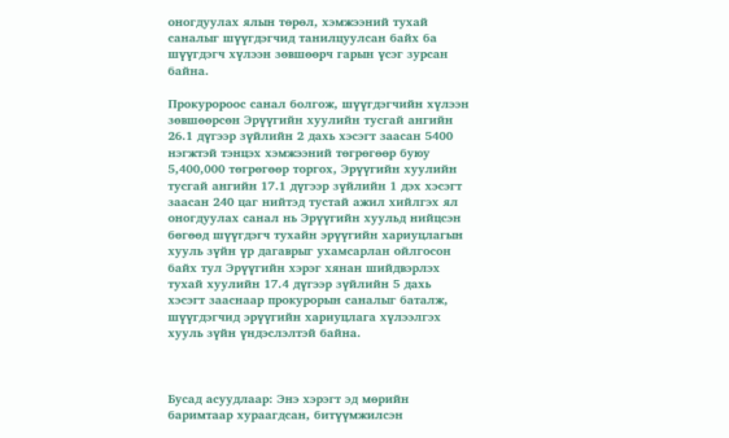оногдуулах ялын төрөл, хэмжээний тухай саналыг шүүгдэгчид танилцуулсан байх ба шүүгдэгч хүлээн зөвшөөрч гарын үсэг зурсан байна.

Прокуророос санал болгож, шүүгдэгчийн хүлээн зөвшөөрсөн Эрүүгийн хуулийн тусгай ангийн 26.1 дүгээр зүйлийн 2 дахь хэсэгт заасан 5400 нэгжтэй тэнцэх хэмжээний төгрөгөөр буюу 5,400,000 төгрөгөөр торгох, Эрүүгийн хуулийн тусгай ангийн 17.1 дүгээр зүйлийн 1 дэх хэсэгт заасан 240 цаг нийтэд тустай ажил хийлгэх ял оногдуулах санал нь Эрүүгийн хуульд нийцсэн бөгөөд шүүгдэгч тухайн эрүүгийн хариуцлагын хууль зүйн үр дагаврыг ухамсарлан ойлгосон байх тул Эрүүгийн хэрэг хянан шийдвэрлэх тухай хуулийн 17.4 дүгээр зүйлийн 5 дахь хэсэгт зааснаар прокурорын саналыг баталж, шүүгдэгчид эрүүгийн хариуцлага хүлээлгэх хууль зүйн үндэслэлтэй байна.



Бусад асуудлаар: Энэ хэрэгт эд мөрийн баримтаар хураагдсан, битүүмжилсэн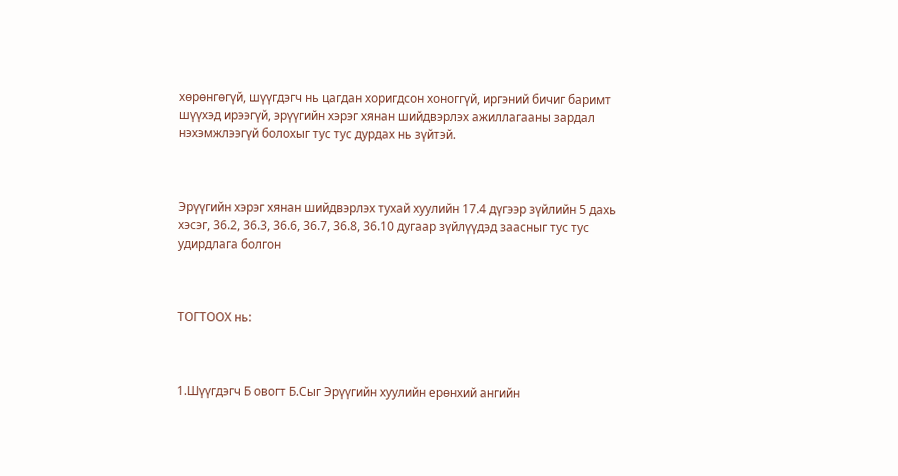хөрөнгөгүй, шүүгдэгч нь цагдан хоригдсон хоноггүй, иргэний бичиг баримт шүүхэд ирээгүй, эрүүгийн хэрэг хянан шийдвэрлэх ажиллагааны зардал нэхэмжлээгүй болохыг тус тус дурдах нь зүйтэй.



Эрүүгийн хэрэг хянан шийдвэрлэх тухай хуулийн 17.4 дүгээр зүйлийн 5 дахь хэсэг, 36.2, 36.3, 36.6, 36.7, 36.8, 36.10 дугаар зүйлүүдэд заасныг тус тус  удирдлага болгон



ТОГТООХ нь:



1.Шүүгдэгч Б овогт Б.Сыг Эрүүгийн хуулийн ерөнхий ангийн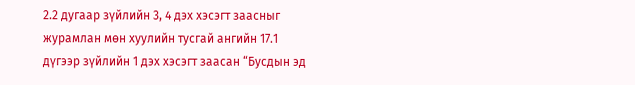2.2 дугаар зүйлийн 3, 4 дэх хэсэгт заасныг журамлан мөн хуулийн тусгай ангийн 17.1 дүгээр зүйлийн 1 дэх хэсэгт заасан “Бусдын эд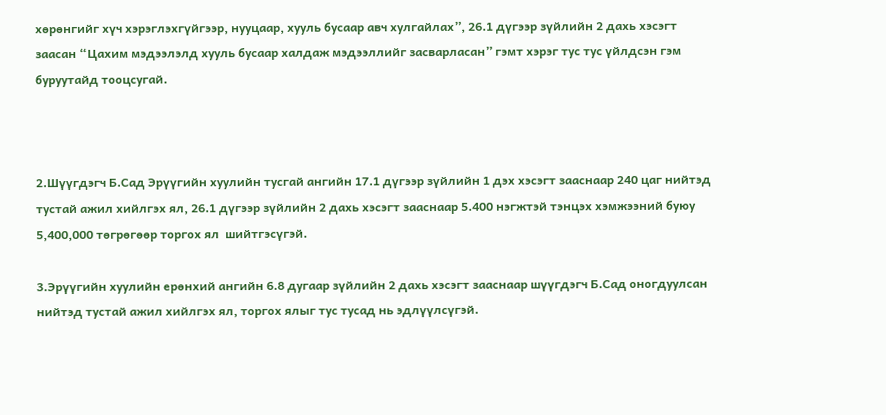хөрөнгийг хүч хэрэглэхгүйгээр, нууцаар, хууль бусаар авч хулгайлах”, 26.1 дүгээр зүйлийн 2 дахь хэсэгт заасан “Цахим мэдээлэлд хууль бусаар халдаж мэдээллийг засварласан” гэмт хэрэг тус тус үйлдсэн гэм буруутайд тооцсугай.



2.Шүүгдэгч Б.Сад Эрүүгийн хуулийн тусгай ангийн 17.1 дүгээр зүйлийн 1 дэх хэсэгт зааснаар 240 цаг нийтэд тустай ажил хийлгэх ял, 26.1 дүгээр зүйлийн 2 дахь хэсэгт зааснаар 5.400 нэгжтэй тэнцэх хэмжээний буюу 5,400,000 төгрөгөөр торгох ял  шийтгэсүгэй.

3.Эрүүгийн хуулийн ерөнхий ангийн 6.8 дугаар зүйлийн 2 дахь хэсэгт зааснаар шүүгдэгч Б.Сад оногдуулсан нийтэд тустай ажил хийлгэх ял, торгох ялыг тус тусад нь эдлүүлсүгэй.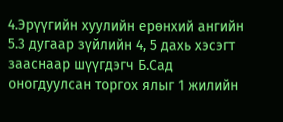4.Эрүүгийн хуулийн ерөнхий ангийн 5.3 дугаар зүйлийн 4, 5 дахь хэсэгт зааснаар шүүгдэгч Б.Сад оногдуулсан торгох ялыг 1 жилийн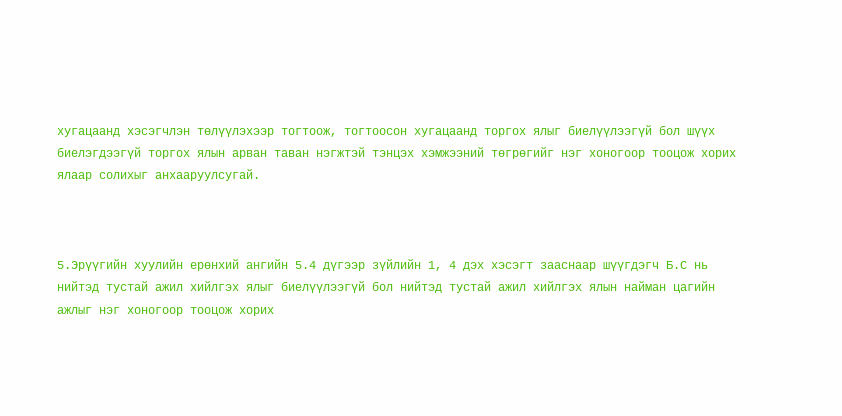хугацаанд хэсэгчлэн төлүүлэхээр тогтоож, тогтоосон хугацаанд торгох ялыг биелүүлээгүй бол шүүх биелэгдээгүй торгох ялын арван таван нэгжтэй тэнцэх хэмжээний төгрөгийг нэг хоногоор тооцож хорих ялаар солихыг анхааруулсугай.



5.Эрүүгийн хуулийн ерөнхий ангийн 5.4 дүгээр зүйлийн 1, 4 дэх хэсэгт зааснаар шүүгдэгч Б.С нь нийтэд тустай ажил хийлгэх ялыг биелүүлээгүй бол нийтэд тустай ажил хийлгэх ялын найман цагийн ажлыг нэг хоногоор тооцож хорих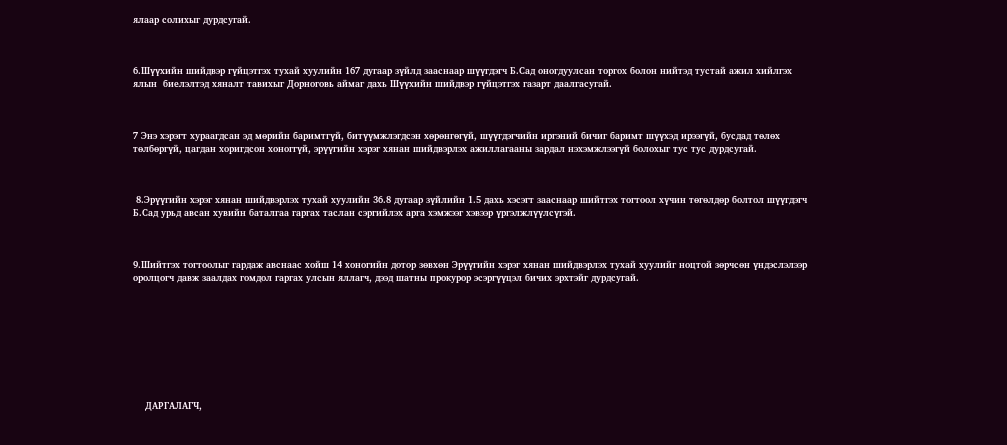ялаар солихыг дурдсугай.



6.Шүүхийн шийдвэр гүйцэтгэх тухай хуулийн 167 дугаар зүйлд зааснаар шүүгдэгч Б.Сад оногдуулсан торгох болон нийтэд тустай ажил хийлгэх ялын  биелэлтэд хяналт тавихыг Дорноговь аймаг дахь Шүүхийн шийдвэр гүйцэтгэх газарт даалгасугай.



7 Энэ хэрэгт хураагдсан эд мөрийн баримтгүй, битүүмжлэгдсэн хөрөнгөгүй, шүүгдэгчийн иргэний бичиг баримт шүүхэд ирээгүй, бусдад төлөх төлбөргүй, цагдан хоригдсон хоноггүй, эрүүгийн хэрэг хянан шийдвэрлэх ажиллагааны зардал нэхэмжлээгүй болохыг тус тус дурдсугай.



 8.Эрүүгийн хэрэг хянан шийдвэрлэх тухай хуулийн 36.8 дугаар зүйлийн 1.5 дахь хэсэгт зааснаар шийтгэх тогтоол хүчин төгөлдөр болтол шүүгдэгч Б.Сад урьд авсан хувийн баталгаа гаргах таслан сэргийлэх арга хэмжээг хэвээр үргэлжлүүлсүгэй.



9.Шийтгэх тогтоолыг гардаж авснаас хойш 14 хоногийн дотор зөвхөн Эрүүгийн хэрэг хянан шийдвэрлэх тухай хуулийг ноцтой зөрчсөн үндэслэлээр оролцогч давж заалдах гомдол гаргах улсын яллагч, дээд шатны прокурор эсэргүүцэл бичих эрхтэйг дурдсугай.









    ДАРГАЛАГЧ,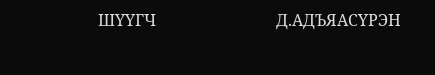ШҮҮГЧ                              Д.АДЪЯАСҮРЭН